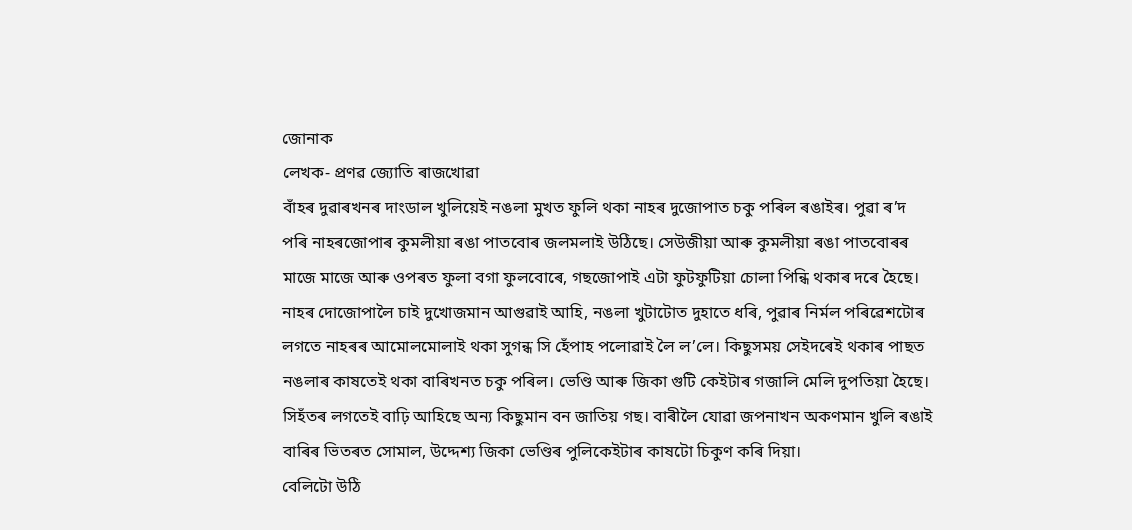জোনাক
লেখক- প্ৰণৱ জ্যোতি ৰাজখোৱা
বাঁহৰ দুৱাৰখনৰ দাংডাল খুলিয়েই নঙলা মুখত ফুলি থকা নাহৰ দুজোপাত চকু পৰিল ৰঙাইৰ। পুৱা ৰ’দ পৰি নাহৰজোপাৰ কুমলীয়া ৰঙা পাতবোৰ জলমলাই উঠিছে। সেউজীয়া আৰু কুমলীয়া ৰঙা পাতবোৰৰ মাজে মাজে আৰু ওপৰত ফুলা বগা ফুলবোৰে, গছজোপাই এটা ফুটফুটিয়া চোলা পিন্ধি থকাৰ দৰে হৈছে। নাহৰ দোজোপালৈ চাই দুখোজমান আগুৱাই আহি, নঙলা খুটাটোত দুহাতে ধৰি, পুৱাৰ নিৰ্মল পৰিৱেশটোৰ লগতে নাহৰৰ আমোলমোলাই থকা সুগন্ধ সি হেঁপাহ পলোৱাই লৈ ল’লে। কিছুসময় সেইদৰেই থকাৰ পাছত নঙলাৰ কাষতেই থকা বাৰিখনত চকু পৰিল। ভেণ্ডি আৰু জিকা গুটি কেইটাৰ গজালি মেলি দুপতিয়া হৈছে। সিহঁতৰ লগতেই বাঢ়ি আহিছে অন্য কিছুমান বন জাতিয় গছ। বাৰীলৈ যোৱা জপনাখন অকণমান খুলি ৰঙাই বাৰিৰ ভিতৰত সোমাল, উদ্দেশ্য জিকা ভেণ্ডিৰ পুলিকেইটাৰ কাষটো চিকুণ কৰি দিয়া।
বেলিটো উঠি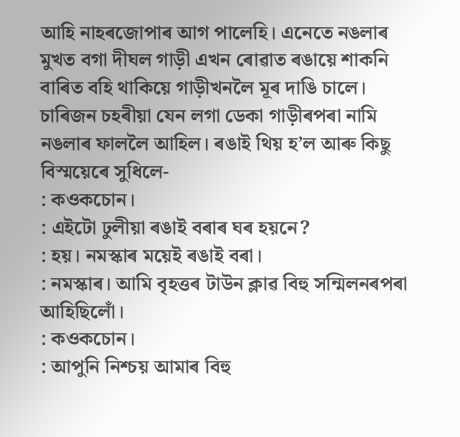আহি নাহৰজোপাৰ আগ পালেহি। এনেতে নঙলাৰ মুখত বগা দীঘল গাড়ী এখন ৰোৱাত ৰঙায়ে শাকনি বাৰিত বহি থাকিয়ে গাড়ীখনলৈ মূৰ দাঙি চালে। চাৰিজন চহৰীয়া যেন লগা ডেকা গাড়ীৰপৰা নামি নঙলাৰ ফাললৈ আহিল। ৰঙাই থিয় হ’ল আৰু কিছু বিস্ময়েৰে সুধিলে-
: কওকচোন।
: এইটো ঢুলীয়া ৰঙাই বৰাৰ ঘৰ হয়নে?
: হয়। নমস্কাৰ ময়েই ৰঙাই বৰা।
: নমস্কাৰ। আমি বৃহত্তৰ টাউন ক্লাৱ বিহু সন্মিলনৰপৰা আহিছিলোঁ।
: কওকচোন।
: আপুনি নিশ্চয় আমাৰ বিহু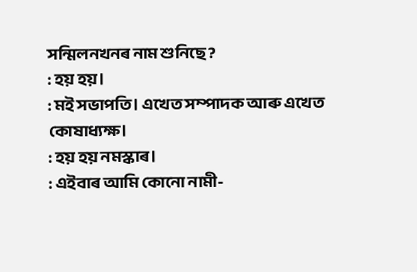সন্মিলনখনৰ নাম শুনিছে?
: হয় হয়।
: মই সভাপতি। এখেত সম্পাদক আৰু এখেত কোষাধ্যক্ষ।
: হয় হয় নমস্কাৰ।
: এইবাৰ আমি কোনো নামী-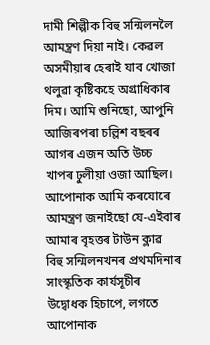দামী শিল্পীক বিহু সন্মিলনলৈ আমন্ত্ৰণ দিয়া নাই। কেৱল অসমীয়াৰ হেৰাই যাব খোজা থলুৱা কৃষ্টিকহে অগ্ৰাধিকাৰ দিম। আমি শুনিছো, আপুনি আজিৰপৰা চল্লিশ বছৰৰ আগৰ এজন অতি উচ্চ খাপৰ ঢুলীয়া ওজা আছিল। আপোনাক আমি কৰযোৰে আমন্ত্ৰণ জনাইছো যে-এইবাৰ আমাৰ বৃহত্তৰ টাউন ক্লাৱ বিহু সন্মিলনখনৰ প্ৰথমদিনাৰ সাংস্কৃতিক কাৰ্যসূচীৰ উদ্বোধক হিচাপে, লগতে আপোনাক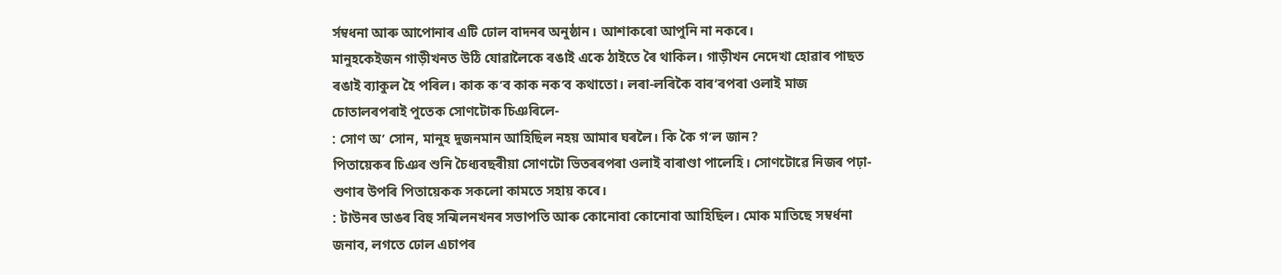ৰ্সম্বধনা আৰু আপোনাৰ এটি ঢোল বাদনৰ অনুষ্ঠান। আশাকৰো আপুনি না নকৰে।
মানুহকেইজন গাড়ীখনত উঠি যোৱালৈকে ৰঙাই একে ঠাইতে ৰৈ থাকিল। গাড়ীখন নেদেখা হোৱাৰ পাছত ৰঙাই ব্যাকুল হৈ পৰিল। কাক ক’ব কাক নক’ব কথাতো। লৰা-লৰিকৈ বাৰʼৰপৰা ওলাই মাজ চোতালৰপৰাই পুতেক সোণটোক চিঞৰিলে-
: সোণ অ’ সোন, মানুহ দুজনমান আহিছিল নহয় আমাৰ ঘৰলৈ। কি কৈ গ’ল জান?
পিতায়েকৰ চিঞৰ শুনি চৈধ্যবছৰীয়া সোণটো ভিতৰৰপৰা ওলাই বাৰাণ্ডা পালেহি। সোণটোৱে নিজৰ পঢ়া-শুণাৰ উপৰি পিতায়েকক সকলো কামতে সহায় কৰে।
: টাউনৰ ডাঙৰ বিহু সন্মিলনখনৰ সভাপতি আৰু কোনোবা কোনোবা আহিছিল। মোক মাতিছে সম্বৰ্ধনা জনাব, লগতে ঢোল এচাপৰ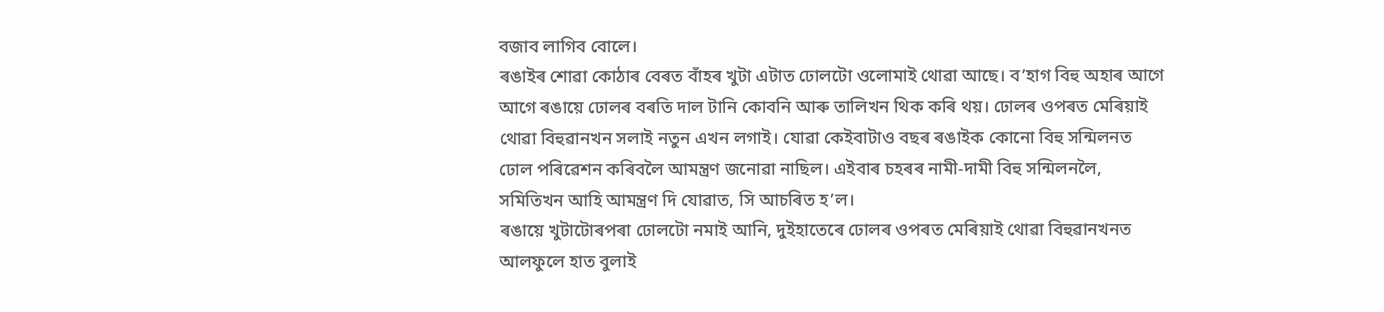বজাব লাগিব বোলে।
ৰঙাইৰ শোৱা কোঠাৰ বেৰত বাঁহৰ খুটা এটাত ঢোলটো ওলোমাই থোৱা আছে। ব’হাগ বিহু অহাৰ আগে আগে ৰঙায়ে ঢোলৰ বৰতি দাল টানি কোবনি আৰু তালিখন থিক কৰি থয়। ঢোলৰ ওপৰত মেৰিয়াই থোৱা বিহুৱানখন সলাই নতুন এখন লগাই। যোৱা কেইবাটাও বছৰ ৰঙাইক কোনো বিহু সন্মিলনত ঢোল পৰিৱেশন কৰিবলৈ আমন্ত্ৰণ জনোৱা নাছিল। এইবাৰ চহৰৰ নামী-দামী বিহু সন্মিলনলৈ, সমিতিখন আহি আমন্ত্ৰণ দি যোৱাত, সি আচৰিত হ’ল।
ৰঙায়ে খুটাটোৰপৰা ঢোলটো নমাই আনি, দুইহাতেৰে ঢোলৰ ওপৰত মেৰিয়াই থোৱা বিহুৱানখনত আলফুলে হাত বুলাই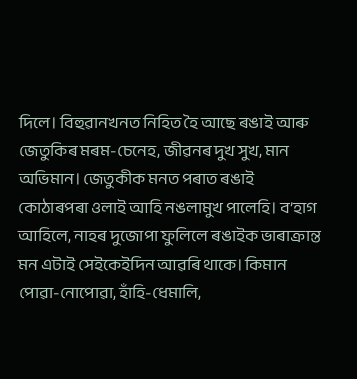দিলে। বিহুৱানখনত নিহিত হৈ আছে ৰঙাই আৰু জেতুকিৰ মৰম-চেনেহ, জীৱনৰ দুখ সুখ, মান অভিমান। জেতুকীক মনত পৰাত ৰঙাই কোঠাৰপৰা ওলাই আহি নঙলামুখ পালেহি। ব’হাগ আহিলে, নাহৰ দুজোপা ফুলিলে ৰঙাইক ভাৰাক্ৰান্ত মন এটাই সেইকেইদিন আৱৰি থাকে। কিমান পোৱা-নোপোৱা, হাঁহি-ধেমালি,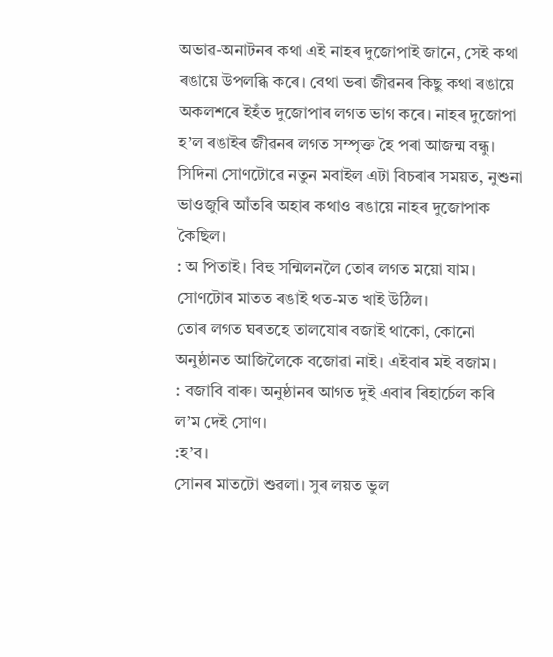অভাৱ-অনাটনৰ কথা এই নাহৰ দুজোপাই জানে, সেই কথা ৰঙায়ে উপলব্ধি কৰে। বেথা ভৰা জীৱনৰ কিছু কথা ৰঙায়ে অকলশৰে ইহঁত দুজোপাৰ লগত ভাগ কৰে। নাহৰ দুজোপা হ’ল ৰঙাইৰ জীৱনৰ লগত সম্পৃক্ত হৈ পৰা আজন্ম বন্ধু। সিদিনা সোণটোৱে নতুন মবাইল এটা বিচৰাৰ সময়ত, নুশুনা ভাওজুৰি আঁতৰি অহাৰ কথাও ৰঙায়ে নাহৰ দুজোপাক কৈছিল।
: অ পিতাই। বিহু সন্মিলনলৈ তোৰ লগত ময়ো যাম।
সোণটোৰ মাতত ৰঙাই থত-মত খাই উঠিল।
তোৰ লগত ঘৰতহে তালযোৰ বজাই থাকো, কোনো অনুষ্ঠানত আজিলৈকে বজোৱা নাই। এইবাৰ মই বজাম।
: বজাবি বাৰু। অনুষ্ঠানৰ আগত দুই এবাৰ ৰিহাৰ্চেল কৰি ল’ম দেই সোণ।
:হ’ব।
সোনৰ মাতটো শুৱলা। সুৰ লয়ত ভুল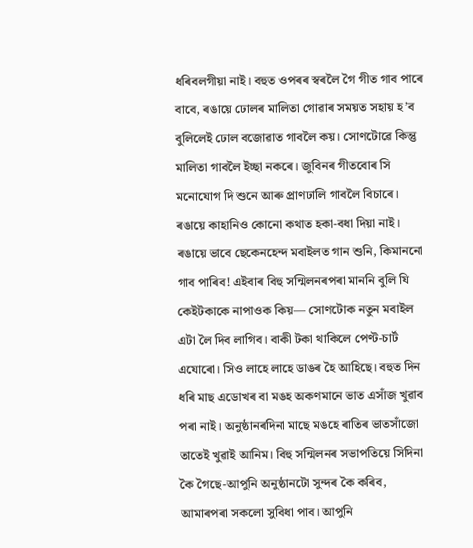ধৰিবলগীয়া নাই। বহুত ওপৰৰ স্বৰলৈ গৈ গীত গাব পাৰে বাবে, ৰঙায়ে ঢোলৰ মালিতা গোৱাৰ সময়ত সহায় হ’ব বুলিলেই ঢোল বজোৱাত গাবলৈ কয়। সোণটোৱে কিন্তু মালিতা গাবলৈ ইচ্ছা নকৰে। জুবিনৰ গীতবোৰ সি মনোযোগ দি শুনে আৰু প্ৰাণঢালি গাবলৈ বিচাৰে। ৰঙায়ে কাহানিও কোনো কথাত হকা-বধা দিয়া নাই। ৰঙায়ে ভাবে ছেকেনহেন্দ মবাইলত গান শুনি, কিমাননো গাব পাৰিব! এইবাৰ বিহু সন্মিলনৰপৰা মাননি বুলি যি কেইটকাকে নাপাওক কিয়— সোণটোক নতুন মবাইল এটা লৈ দিব লাগিব। বাকী টকা থাকিলে পেণ্ট-চাৰ্ট এযোৰো। সিও লাহে লাহে ডাঙৰ হৈ আহিছে। বহুত দিন ধৰি মাছ এডোখৰ বা মঙহ অকণমানে ভাত এসাঁজ খুৱাব পৰা নাই। অনুষ্ঠানৰদিনা মাছে মঙহে ৰাতিৰ ভাতসাঁজো তাতেই খুৱাই আনিম। বিহু সন্মিলনৰ সভাপতিয়ে সিদিনা কৈ গৈছে-আপুনি অনুষ্ঠানটো সুন্দৰ কৈ কৰিব, আমাৰপৰা সকলো সুবিধা পাব। আপুনি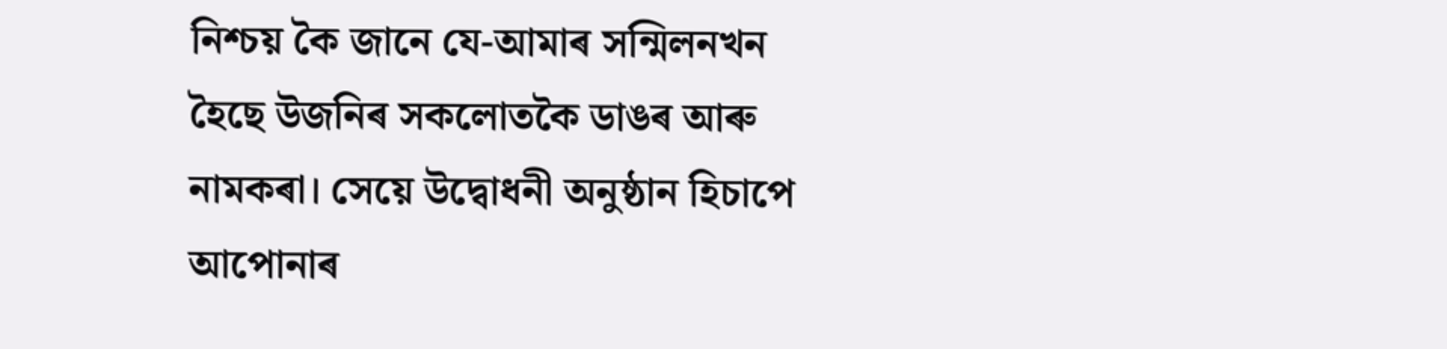নিশ্চয় কৈ জানে যে-আমাৰ সন্মিলনখন হৈছে উজনিৰ সকলোতকৈ ডাঙৰ আৰু নামকৰা। সেয়ে উদ্বোধনী অনুষ্ঠান হিচাপে আপোনাৰ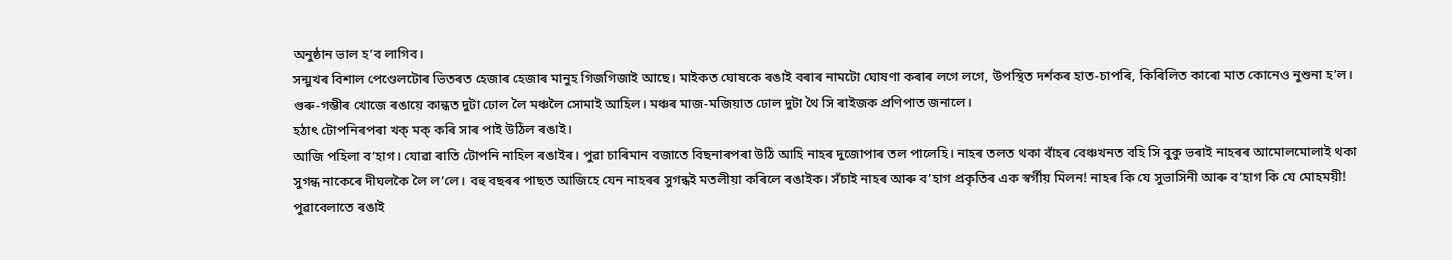অনুষ্ঠান ভাল হ’ব লাগিব।
সন্মুখৰ বিশাল পেণ্ডেলটোৰ ভিতৰত হেজাৰ হেজাৰ মানুহ গিজগিজাই আছে। মাইকত ঘোষকে ৰঙাই বৰাৰ নামটো ঘোষণা কৰাৰ লগে লগে, উপস্থিত দৰ্শকৰ হাত-চাপৰি, কিৰিলিত কাৰো মাত কোনেও নুশুনা হ’ল। গুৰু-গম্ভীৰ খোজে ৰঙায়ে কান্ধত দুটা ঢোল লৈ মঞ্চলৈ সোমাই আহিল। মঞ্চৰ মাজ-মজিয়াত ঢোল দুটা থৈ সি ৰাইজক প্ৰণিপাত জনালে।
হঠাৎ টোপনিৰপৰা খক্ মক্ কৰি সাৰ পাই উঠিল ৰঙাই।
আজি পহিলা ব’হাগ। যোৱা ৰাতি টোপনি নাহিল ৰঙাইৰ। পুৱা চাৰিমান বজাতে বিছনাৰপৰা উঠি আহি নাহৰ দুজোপাৰ তল পালেহি। নাহৰ তলত থকা বাঁহৰ বেঞ্চখনত বহি সি বুকু ভৰাই নাহৰৰ আমোলমোলাই থকা সুগন্ধ নাকেৰে দীঘলকৈ লৈ ল’লে। বহু বছৰৰ পাছত আজিহে যেন নাহৰৰ সুগন্ধই মতলীয়া কৰিলে ৰঙাইক। সঁচাই নাহৰ আৰু ব’হাগ প্ৰকৃতিৰ এক স্বৰ্গীয় মিলন! নাহৰ কি যে সুভাসিনী আৰু ব’হাগ কি যে মোহময়ী!
পুৱাবেলাতে ৰঙাই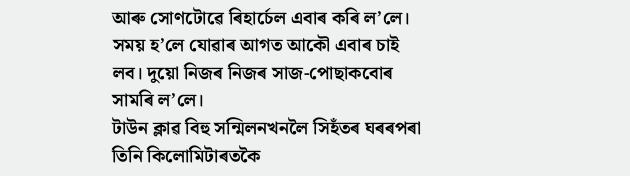আৰু সোণটোৱে ৰিহাৰ্চেল এবাৰ কৰি ল’লে। সময় হ’লে যোৱাৰ আগত আকৌ এবাৰ চাই লব। দুয়ো নিজৰ নিজৰ সাজ-পোছাকবোৰ সামৰি ল’লে।
টাউন ক্লাৱ বিহু সন্মিলনখনলৈ সিহঁতৰ ঘৰৰপৰা তিনি কিলোমিটাৰতকৈ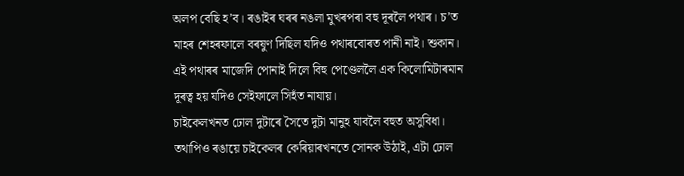অলপ বেছি হ’ব। ৰঙাইৰ ঘৰৰ নঙলা মুখৰপৰা বহু দূৰলৈ পথাৰ। চ’ত মাহৰ শেহৰফালে বৰষুণ দিছিল যদিও পথাৰবোৰত পানী নাই। শুকান। এই পথাৰৰ মাজেদি পোনাই দিলে বিহু পেণ্ডেললৈ এক কিলোমিটাৰমান দূৰত্ব হয় যদিও সেইফালে সিহঁত নাযায়।
চাইকেলখনত ঢোল দুটাৰে সৈতে দুটা মানুহ যাবলৈ বহুত অসুবিধা। তথাপিও ৰঙায়ে চাইকেলৰ কেৰিয়াৰখনতে সোনক উঠাই, এটা ঢোল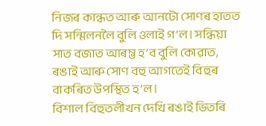নিজৰ কান্ধত আৰু আনটো সোণৰ হাতত দি সন্মিলনলৈ বুলি ওলাই গ’ল। সন্ধিয়া সাত বজাত আৰম্ভ হ’ব বুলি কোৱাত, ৰঙাই আৰু সোণ বহু আগতেই বিহুৰ বাকৰিত উপস্থিত হ’ল।
বিশাল বিহুতলীখন দেখি ৰঙাই ভিতৰি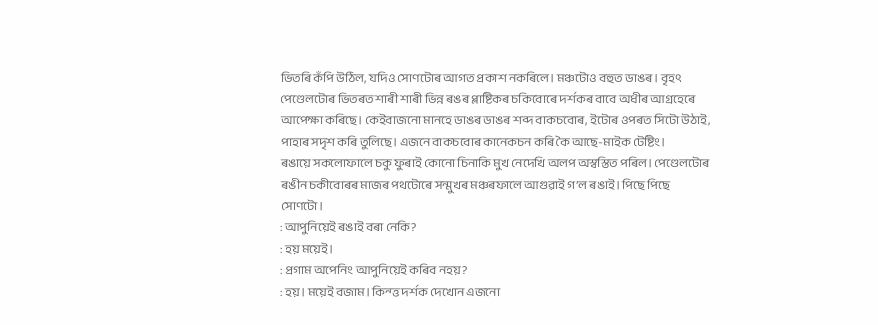ভিতৰি কঁপি উঠিল, যদিও সোণটোৰ আগত প্ৰকাশ নকৰিলে। মঞ্চটোও বহুত ডাঙৰ। বৃহৎ পেণ্ডেলটোৰ ভিতৰত শাৰী শাৰী ভিন্ন ৰঙৰ প্লাষ্টিকৰ চকিবোৰে দৰ্শকৰ বাবে অধীৰ আগ্ৰহেৰে আপেক্ষা কৰিছে। কেইবাজনো মানহে ডাঙৰ ডাঙৰ শব্দ বাকচবোৰ, ইটোৰ ওপৰত সিটো উঠাই, পাহাৰ সদৃশ কৰি তুলিছে। এজনে বাকচবোৰ কানেকচন কৰি কৈ আছে-মাইক টেষ্টিং।
ৰঙায়ে সকলোফালে চকু ফুৰাই কোনো চিনাকি মুখ নেদেখি অলপ অস্বস্তিত পৰিল। পেণ্ডেলটোৰ ৰঙীন চকীবোৰৰ মাজৰ পথটোৰে সন্মুখৰ মঞ্চৰফালে আগুৱাই গ’ল ৰঙাই। পিছে পিছে সোণটো।
: আপুনিয়েই ৰঙাই বৰা নেকি?
: হয় ময়েই।
: প্ৰগাম অপেনিং আপুনিয়েই কৰিব নহয়?
: হয়। ময়েই বজাম। কিন্ত্ত দৰ্শক দেখোন এজনো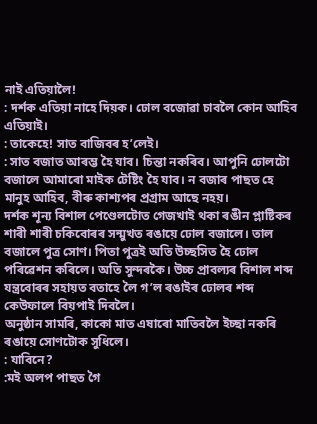নাই এতিয়ালৈ!
: দৰ্শক এতিয়া নাহে দিয়ক। ঢোল বজোৱা চাবলৈ কোন আহিব এতিয়াই।
: তাকেহে! সাত বাজিবৰ হ’লেই।
: সাত বজাত আৰম্ভ হৈ যাব। চিন্তা নকৰিব। আপুনি ঢোলটো বজালে আমাৰো মাইক টেষ্টিং হৈ যাব। ন বজাৰ পাছত হে মানুহ আহিব, বীৰু কাশ্যপৰ প্ৰগ্ৰাম আছে নহয়।
দৰ্শক শূন্য বিশাল পেণ্ডেলটোত গেজখাই থকা ৰঙীন প্লাষ্টিকৰ শাৰী শাৰী চকিবোৰৰ সন্মুখত ৰঙায়ে ঢোল বজালে। তাল বজালে পুত্ৰ সোণ। পিতা পুত্ৰই অতি উচ্ছসিত হৈ ঢোল পৰিৱেশন কৰিলে। অতি সুন্দৰকৈ। উচ্চ প্ৰাবল্যৰ বিশাল শব্দ যন্ত্ৰবোৰৰ সহায়ত বতাহে লৈ গ’ল ৰঙাইৰ ঢোলৰ শব্দ কেউফালে বিয়পাই দিবলৈ।
অনুষ্ঠান সামৰি, কাকো মাত এষাৰো মাতিবলৈ ইচ্ছা নকৰি ৰঙায়ে সোণটোক সুধিলে।
: যাবিনে?
:মই অলপ পাছত গৈ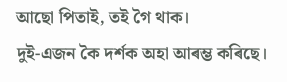আছো পিতাই, তই গৈ থাক।
দুই-এজন কৈ দৰ্শক অহা আৰম্ভ কৰিছে।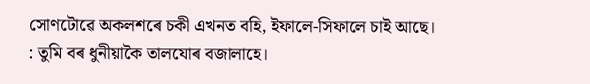সোণটোৱে অকলশৰে চকী এখনত বহি, ইফালে-সিফালে চাই আছে।
: তুমি বৰ ধুনীয়াকৈ তালযোৰ বজালাহে।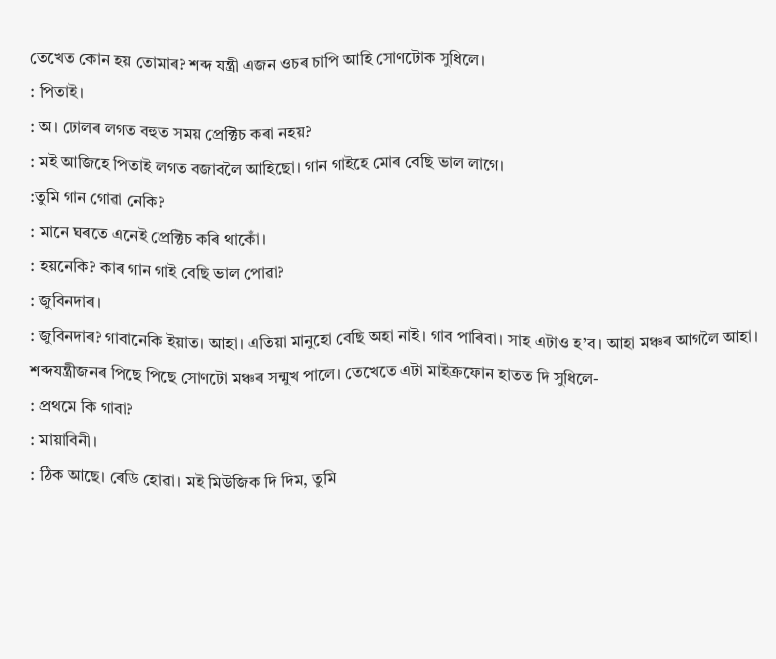তেখেত কোন হয় তোমাৰ? শব্দ যন্ত্ৰী এজন ওচৰ চাপি আহি সোণটোক সুধিলে।
: পিতাই।
: অ। ঢোলৰ লগত বহুত সময় প্ৰেক্টিচ কৰা নহয়?
: মই আজিহে পিতাই লগত বজাবলৈ আহিছো। গান গাইহে মোৰ বেছি ভাল লাগে।
:তুমি গান গোৱা নেকি?
: মানে ঘৰতে এনেই প্ৰেক্টিচ কৰি থাকোঁ।
: হয়নেকি? কাৰ গান গাই বেছি ভাল পোৱা?
: জুবিনদাৰ।
: জুবিনদাৰ? গাবানেকি ইয়াত। আহা। এতিয়া মানুহো বেছি অহা নাই। গাব পাৰিবা। সাহ এটাও হ’ব। আহা মঞ্চৰ আগলৈ আহা।
শব্দযন্ত্ৰীজনৰ পিছে পিছে সোণটো মঞ্চৰ সন্মুখ পালে। তেখেতে এটা মাইক্ৰফোন হাতত দি সুধিলে-
: প্ৰথমে কি গাবা?
: মায়াবিনী।
: ঠিক আছে। ৰেডি হোৱা। মই মিউজিক দি দিম, তুমি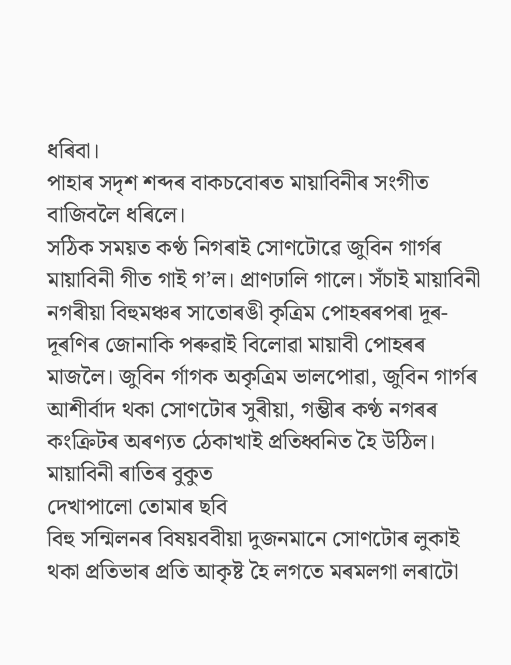ধৰিবা।
পাহাৰ সদৃশ শব্দৰ বাকচবোৰত মায়াবিনীৰ সংগীত বাজিবলৈ ধৰিলে।
সঠিক সময়ত কণ্ঠ নিগৰাই সোণটোৱে জুবিন গাৰ্গৰ মায়াবিনী গীত গাই গ’ল। প্ৰাণঢালি গালে। সঁচাই মায়াবিনী নগৰীয়া বিহুমঞ্চৰ সাতোৰঙী কৃত্ৰিম পোহৰৰপৰা দূৰ-দূৰণিৰ জোনাকি পৰুৱাই বিলোৱা মায়াবী পোহৰৰ মাজলৈ। জুবিন ৰ্গাগক অকৃত্ৰিম ভালপোৱা, জুবিন গাৰ্গৰ আশীৰ্বাদ থকা সোণটোৰ সুৰীয়া, গম্ভীৰ কণ্ঠ নগৰৰ কংক্ৰিটৰ অৰণ্যত ঠেকাখাই প্ৰতিধ্বনিত হৈ উঠিল।
মায়াবিনী ৰাতিৰ বুকুত
দেখাপালো তোমাৰ ছবি
বিহু সন্মিলনৰ বিষয়ববীয়া দুজনমানে সোণটোৰ লুকাই থকা প্ৰতিভাৰ প্ৰতি আকৃষ্ট হৈ লগতে মৰমলগা লৰাটো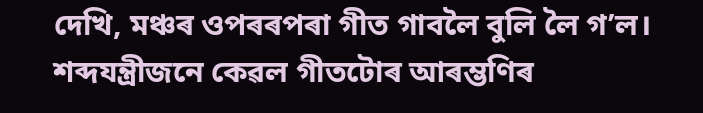দেখি, মঞ্চৰ ওপৰৰপৰা গীত গাবলৈ বুলি লৈ গ’ল। শব্দযন্ত্ৰীজনে কেৱল গীতটোৰ আৰম্ভণিৰ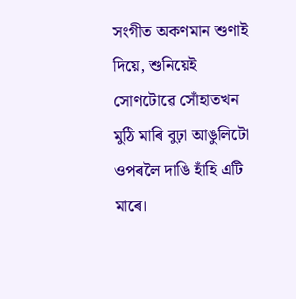সংগীত অকণমান শুণাই দিয়ে, শুনিয়েই সোণটোৱে সোঁহাতখন মুঠি মাৰি বুঢ়া আঙুলিটো ওপৰলৈ দাঙি হাঁহি এটি মাৰে।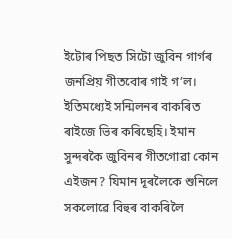ইটোৰ পিছত সিটো জুবিন গাৰ্গৰ জনপ্ৰিয় গীতবোৰ গাই গ’ল। ইতিমধ্যেই সন্মিলনৰ বাকৰিত ৰাইজে ভিৰ কৰিছেহি। ইমান সুন্দৰকৈ জুবিনৰ গীতগোৱা কোন এইজন? যিমান দূৰলৈকে শুনিলে সকলোৱে বিহুৰ বাকৰিলৈ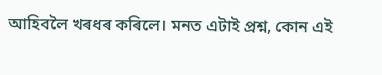আহিবলৈ খৰধৰ কৰিলে। মনত এটাই প্ৰশ্ন, কোন এই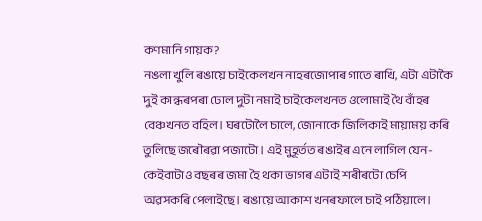কণমানি গায়ক?
নঙলা খুলি ৰঙায়ে চাইকেলখন নাহৰজোপাৰ গাতে ৰাখি, এটা এটাকৈ দুই কান্ধৰপৰা ঢোল দুটা নমাই চাইকেলখনত ওলোমাই থৈ বাঁহৰ বেঞ্চখনত বহিল। ঘৰটোলৈ চালে, জোনাকে জিলিকাই মায়াময় কৰি তুলিছে জৰৌৰৱা পজাটো। এই মুহূৰ্তত ৰঙাইৰ এনে লাগিল যেন-কেইবাটাও বছৰৰ জমা হৈ থকা ভাগৰ এটাই শৰীৰটো চেপি অৱসকৰি পেলাইছে। ৰঙায়ে আকাশ খনৰফালে চাই পঠিয়ালে।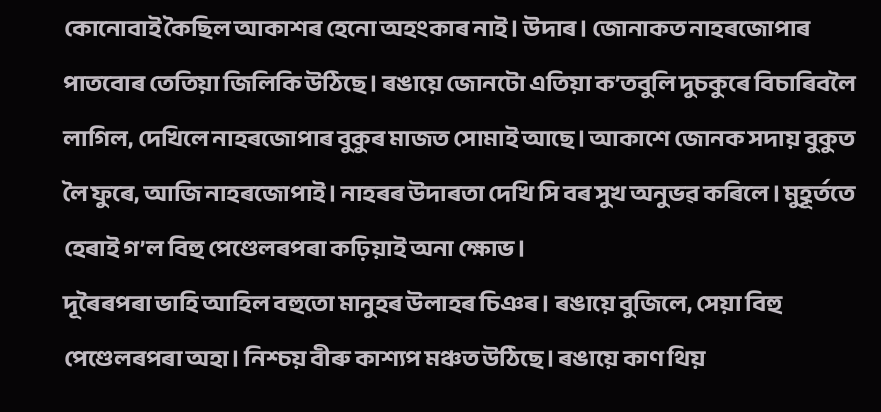কোনোবাই কৈছিল আকাশৰ হেনো অহংকাৰ নাই। উদাৰ। জোনাকত নাহৰজোপাৰ পাতবোৰ তেতিয়া জিলিকি উঠিছে। ৰঙায়ে জোনটো এতিয়া ক’তবুলি দুচকুৰে বিচাৰিবলৈ লাগিল, দেখিলে নাহৰজোপাৰ বুকুৰ মাজত সোমাই আছে। আকাশে জোনক সদায় বুকুত লৈ ফুৰে, আজি নাহৰজোপাই। নাহৰৰ উদাৰতা দেখি সি বৰ সুখ অনুভৱ কৰিলে। মুহূৰ্ততে হেৰাই গ’ল বিহু পেণ্ডেলৰপৰা কঢ়িয়াই অনা ক্ষোভ।
দূৰৈৰপৰা ভাহি আহিল বহুতো মানুহৰ উলাহৰ চিঞৰ। ৰঙায়ে বুজিলে, সেয়া বিহু পেণ্ডেলৰপৰা অহা। নিশ্চয় বীৰু কাশ্যপ মঞ্চত উঠিছে। ৰঙায়ে কাণ থিয়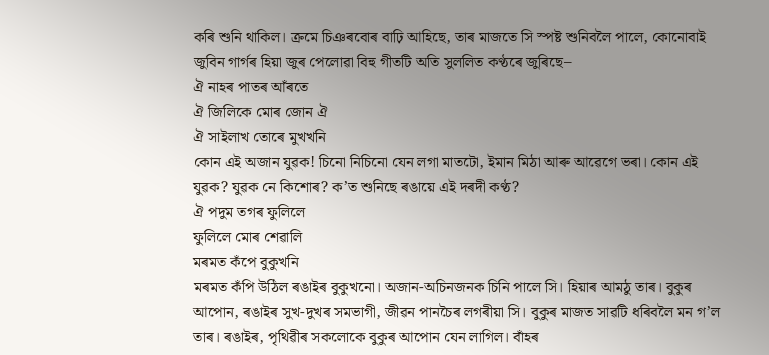কৰি শুনি থাকিল। ক্ৰমে চিঞৰবোৰ বাঢ়ি আহিছে, তাৰ মাজতে সি স্পষ্ট শুনিবলৈ পালে, কোনোবাই জুবিন গাৰ্গৰ হিয়া জুৰ পেলোৱা বিহু গীতটি অতি সুললিত কণ্ঠৰে জুৰিছে–
ঐ নাহৰ পাতৰ আঁৰতে
ঐ জিলিকে মোৰ জোন ঐ
ঐ সাইলাখ তোৰে মুখখনি
কোন এই অজান যুৱক! চিনো নিচিনো যেন লগা মাতটো, ইমান মিঠা আৰু আৱেগে ভৰা। কোন এই যুৱক? যুৱক নে কিশোৰ? ক’ত শুনিছে ৰঙায়ে এই দৰদী কণ্ঠ?
ঐ পদুম তগৰ ফুলিলে
ফুলিলে মোৰ শেৱালি
মৰমত কঁপে বুকুখনি
মৰমত কঁপি উঠিল ৰঙাইৰ বুকুখনো। অজান-অচিনজনক চিনি পালে সি। হিয়াৰ আমঠু তাৰ। বুকুৰ আপোন, ৰঙাইৰ সুখ-দুখৰ সমভাগী, জীৱন পানচৈৰ লগৰীয়া সি। বুকুৰ মাজত সাৱটি ধৰিবলৈ মন গ’ল তাৰ। ৰঙাইৰ, পৃথিৱীৰ সকলোকে বুকুৰ আপোন যেন লাগিল। বাঁহৰ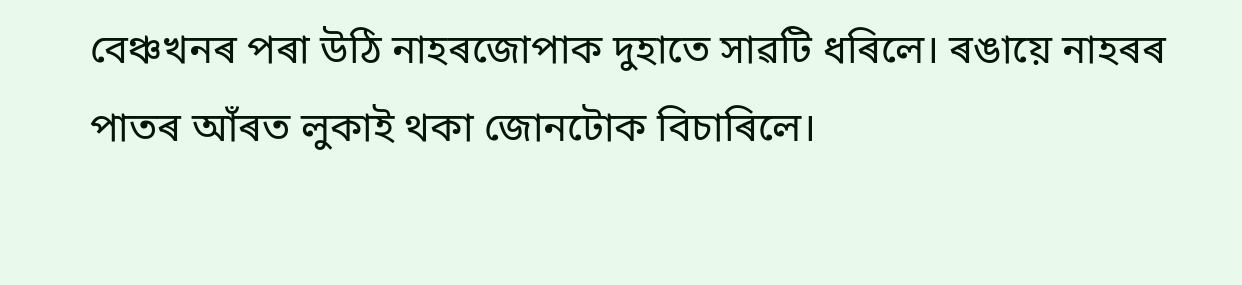বেঞ্চখনৰ পৰা উঠি নাহৰজোপাক দুহাতে সাৱটি ধৰিলে। ৰঙায়ে নাহৰৰ পাতৰ আঁৰত লুকাই থকা জোনটোক বিচাৰিলে।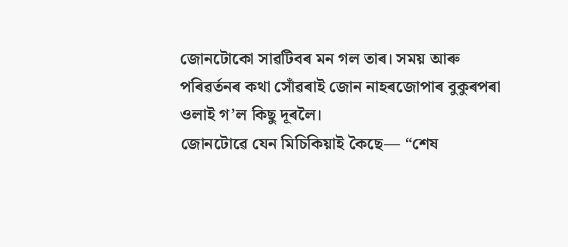জোনটোকো সাৱটিবৰ মন গল তাৰ। সময় আৰু পৰিৱৰ্তনৰ কথা সোঁৱৰাই জোন নাহৰজোপাৰ বুকুৰপৰা ওলাই গ’ল কিছু দূৰলৈ।
জোনটোৱে যেন মিচিকিয়াই কৈছে— “শেষ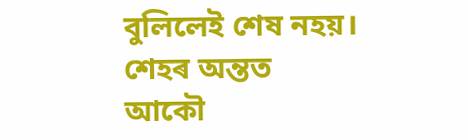বুলিলেই শেষ নহয়। শেহৰ অন্তত আকৌ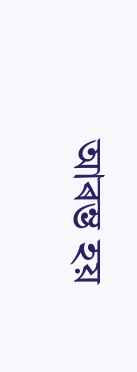আৰম্ভ হয়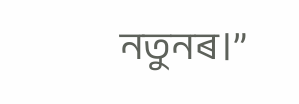নতুনৰ।”